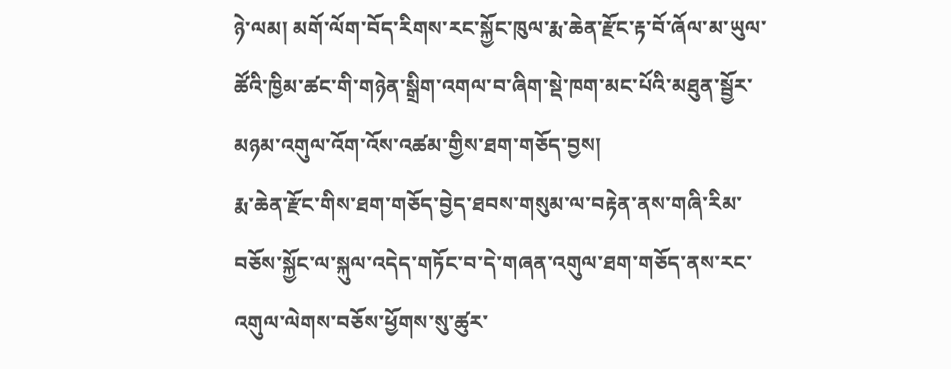ཉེ་ལམ། མགོ་ལོག་བོད་རིགས་རང་སྐྱོང་ཁུལ་རྨ་ཆེན་རྫོང་རྟ་བོ་ཞོལ་མ་ཡུལ་ཚོའི་ཁྱིམ་ཚང་གི་གཉེན་སྒྲིག་འགལ་བ་ཞིག་སྡེ་ཁག་མང་པོའི་མཐུན་སྦྱོར་མཉམ་འགུལ་འོག་འོས་འཚམ་གྱིས་ཐག་གཅོད་བྱས།
རྨ་ཆེན་རྫོང་གིས་ཐག་གཅོད་བྱེད་ཐབས་གསུམ་ལ་བརྟེན་ནས་གཞི་རིམ་བཅོས་སྐྱོང་ལ་སྐུལ་འདེད་གཏོང་བ་དེ་གཞན་འགུལ་ཐག་གཅོད་ནས་རང་འགུལ་ལེགས་བཅོས་ཕྱོགས་སུ་ཚུར་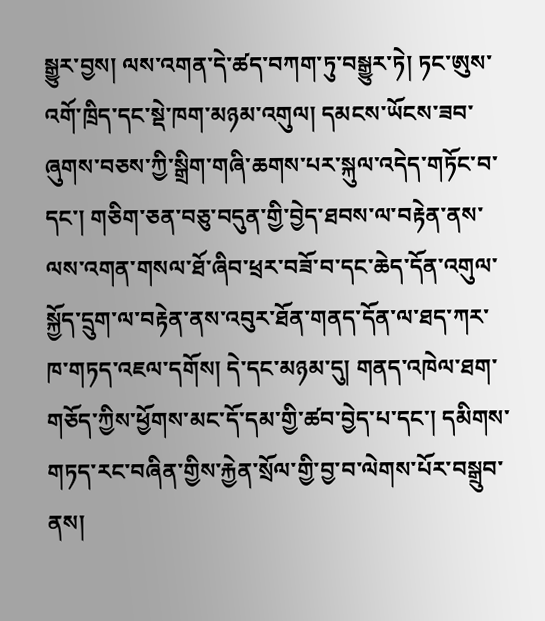སྒྱུར་བྱས། ལས་འགན་དེ་ཚད་བཀག་ཏུ་བསྒྱུར་ཏེ། ཏང་ཨུས་འགོ་ཁྲིད་དང་སྡེ་ཁག་མཉམ་འགུལ། དམངས་ཡོངས་ཟབ་ཞུགས་བཅས་ཀྱི་སྒྲིག་གཞི་ཆགས་པར་སྐུལ་འདེད་གཏོང་བ་དང་། གཅིག་ཅན་བཅུ་བདུན་གྱི་བྱེད་ཐབས་ལ་བརྟེན་ནས་ལས་འགན་གསལ་ཐོ་ཞིབ་ཕྲར་བཟོ་བ་དང་ཆེད་དོན་འགུལ་སྐྱོད་དྲུག་ལ་བརྟེན་ནས་འབུར་ཐོན་གནད་དོན་ལ་ཐད་ཀར་ཁ་གཏད་འཇལ་དགོས། དེ་དང་མཉམ་དུ། གནད་འཁེལ་ཐག་གཅོད་ཀྱིས་ཕྱོགས་མང་དོ་དམ་གྱི་ཚབ་བྱེད་པ་དང་། དམིགས་གཏད་རང་བཞིན་གྱིས་རྐྱེན་སྲོལ་གྱི་བྱ་བ་ལེགས་པོར་བསྒྲུབ་ནས།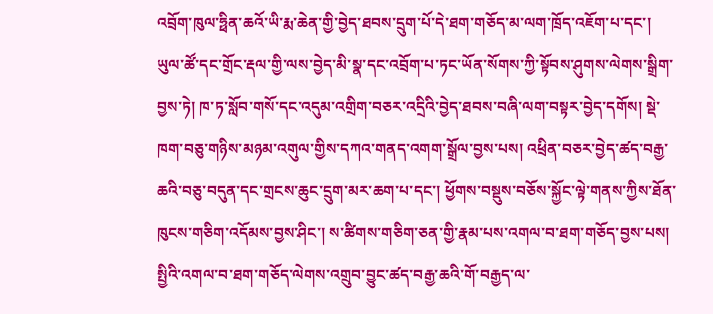འབྲོག་ཁུལ་ཧྥིན་ཆའོ་ཡི་རྨ་ཆེན་གྱི་བྱེད་ཐབས་དྲུག་པོ་དེ་ཐག་གཅོད་མ་ལག་ཁྲོད་འཇོག་པ་དང་། ཡུལ་ཚོ་དང་གྲོང་རྡལ་གྱི་ལས་བྱེད་མི་སྣ་དང་འབྲོག་པ་ཏང་ཡོན་སོགས་ཀྱི་སྟོབས་ཤུགས་ལེགས་སྒྲིག་བྱས་ཏེ། ཁ་ཏ་སློབ་གསོ་དང་འདུམ་འགྲིག་བཅར་འདྲིའི་བྱེད་ཐབས་བཞི་ལག་བསྟར་བྱེད་དགོས། སྡེ་ཁག་བཅུ་གཉིས་མཉམ་འགུལ་གྱིས་དཀའ་གནད་འགག་སྒྲོལ་བྱས་པས། འཕྲིན་བཅར་བྱེད་ཚད་བརྒྱ་ཆའི་བཅུ་བདུན་དང་གྲངས་ཆུང་དྲུག་མར་ཆག་པ་དང་། ཕྱོགས་བསྡུས་བཅོས་སྐྱོང་ལྟེ་གནས་ཀྱིས་ཐོན་ཁུངས་གཅིག་འདོམས་བྱས་ཤིང་། ས་ཚིགས་གཅིག་ཅན་གྱི་རྣམ་པས་འགལ་བ་ཐག་གཅོད་བྱས་པས། སྤྱིའི་འགལ་བ་ཐག་གཅོད་ལེགས་འགྲུབ་བྱུང་ཚད་བརྒྱ་ཆའི་གོ་བརྒྱད་ལ་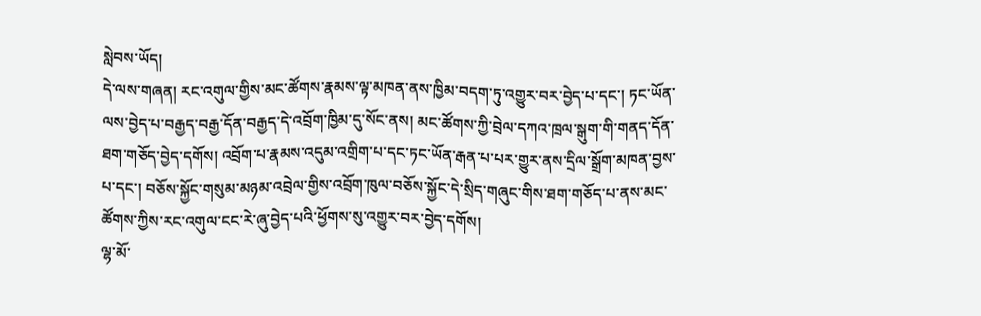སླེབས་ཡོད།
དེ་ལས་གཞན། རང་འགུལ་གྱིས་མང་ཚོགས་རྣམས་ལྟ་མཁན་ནས་ཁྱིམ་བདག་ཏུ་འགྱུར་བར་བྱེད་པ་དང་། ཏང་ཡོན་ལས་བྱེད་པ་བརྒྱད་བརྒྱ་དོན་བརྒྱད་དེ་འབྲོག་ཁྱིམ་དུ་སོང་ནས། མང་ཚོགས་ཀྱི་བྲེལ་དཀའ་ཁྲལ་སྒུག་གི་གནད་དོན་ཐག་གཅོད་བྱེད་དགོས། འབྲོག་པ་རྣམས་འདུམ་འགྲིག་པ་དང་ཏང་ཡོན་རྒན་པ་པར་གྱུར་ནས་དྲིལ་སྒྲོག་མཁན་བྱས་པ་དང་། བཅོས་སྐྱོང་གསུམ་མཉམ་འབྲེལ་གྱིས་འབྲོག་ཁུལ་བཅོས་སྐྱོང་དེ་སྲིད་གཞུང་གིས་ཐག་གཅོད་པ་ནས་མང་ཚོགས་ཀྱིས་རང་འགུལ་ངང་རེ་ཞུ་བྱེད་པའི་ཕྱོགས་སུ་འགྱུར་བར་བྱེད་དགོས།
ལྷ་མོ་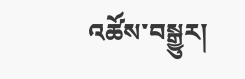འཚོས་བསྒྱུར།